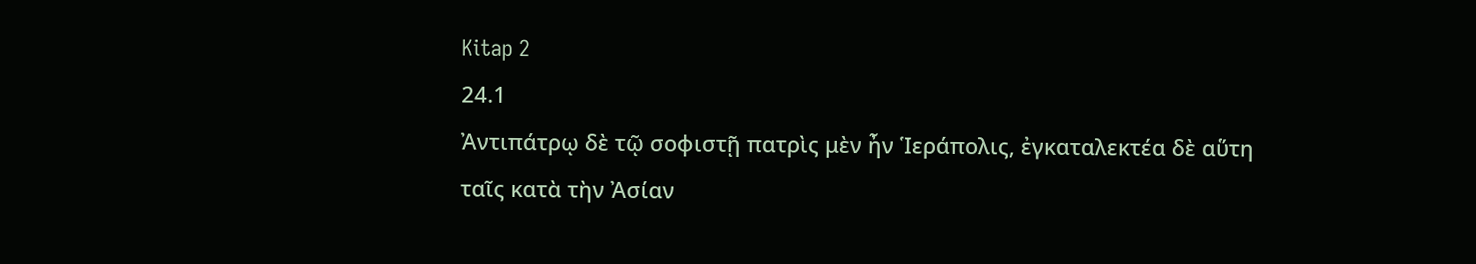Kitap 2
24.1
Ἀντιπάτρῳ δὲ τῷ σοφιστῇ πατρὶς μὲν ἦν Ἱεράπολις, ἐγκαταλεκτέα δὲ αὕτη ταῖς κατὰ τὴν Ἀσίαν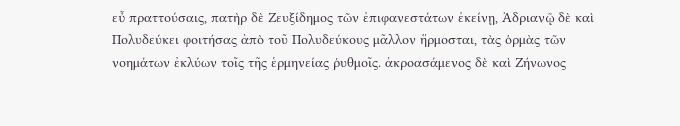εὖ πραττούσαις, πατὴρ δὲ Ζευξίδημος τῶν ἐπιφανεστάτων ἐκείνῃ, Ἀδριανῷ δὲ καὶ Πολυδεύκει φοιτήσας ἀπὸ τοῦ Πολυδεύκους μᾶλλον ἥρμοσται, τὰς ὁρμὰς τῶν νοημάτων ἐκλύων τοῖς τῆς ἑρμηνείας ῥυθμοῖς. ἀκροασάμενος δὲ καὶ Ζήνωνος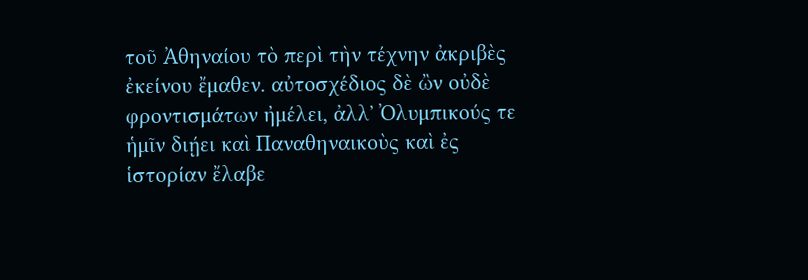τοῦ Ἀθηναίου τὸ περὶ τὴν τέχνην ἀκριβὲς ἐκείνου ἔμαθεν. αὐτοσχέδιος δὲ ὢν οὐδὲ φροντισμάτων ἠμέλει, ἀλλʼ Ὀλυμπικούς τε ἡμῖν διῄει καὶ Παναθηναικοὺς καὶ ἐς ἱστορίαν ἔλαβε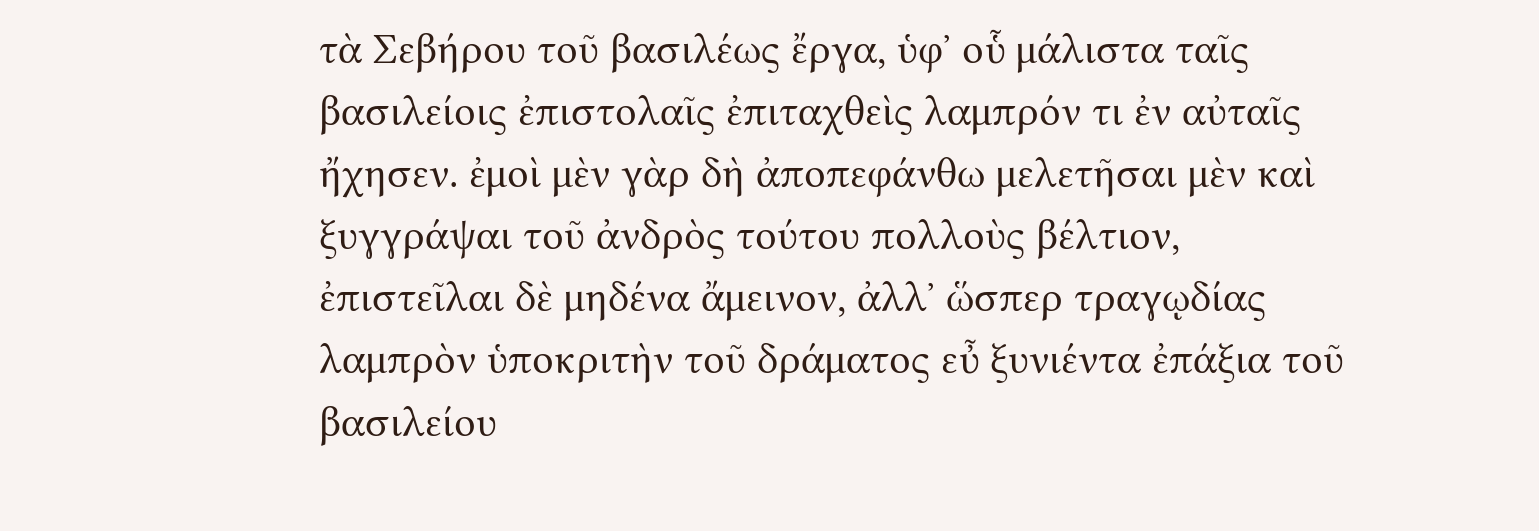τὰ Σεβήρου τοῦ βασιλέως ἔργα, ὑφʼ οὗ μάλιστα ταῖς βασιλείοις ἐπιστολαῖς ἐπιταχθεὶς λαμπρόν τι ἐν αὐταῖς ἤχησεν. ἐμοὶ μὲν γὰρ δὴ ἀποπεφάνθω μελετῆσαι μὲν καὶ ξυγγράψαι τοῦ ἀνδρὸς τούτου πολλοὺς βέλτιον, ἐπιστεῖλαι δὲ μηδένα ἄμεινον, ἀλλʼ ὥσπερ τραγῳδίας λαμπρὸν ὑποκριτὴν τοῦ δράματος εὖ ξυνιέντα ἐπάξια τοῦ βασιλείου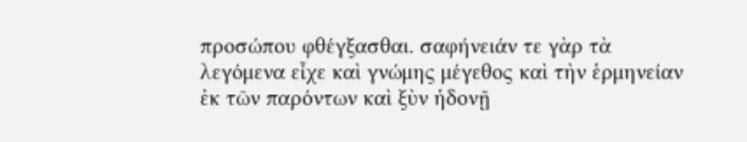προσώπου φθέγξασθαι. σαφήνειάν τε γὰρ τὰ λεγόμενα εἶχε καὶ γνώμης μέγεθος καὶ τὴν ἑρμηνείαν ἐκ τῶν παρόντων καὶ ξὺν ἡδονῇ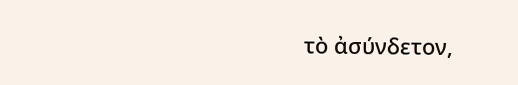τὸ ἀσύνδετον,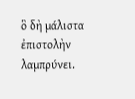ὃ δὴ μάλιστα ἐπιστολὴν λαμπρύνει.